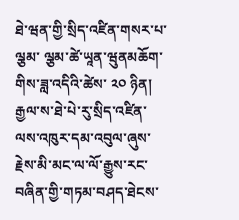ཐེ་ཝན་གྱི་སྲིད་འཛིན་གསར་པ་ལྕམ་ ལྕམ་ཚེ་ཡཱན་ཝུནམཆོག་གིས་ཟླ་འདིའི་ཚེས་ ༢༠ ཉིན། རྒྱལ་ས་ཐེ་པེ་རུ་སྲིད་འཛིན་ལས་འཁུར་དམ་འབུལ་ཞུས་རྗེས་མི་མང་ལ་ལོ་རྒྱུས་རང་བཞིན་གྱི་གཏམ་བཤད་ཐེངས་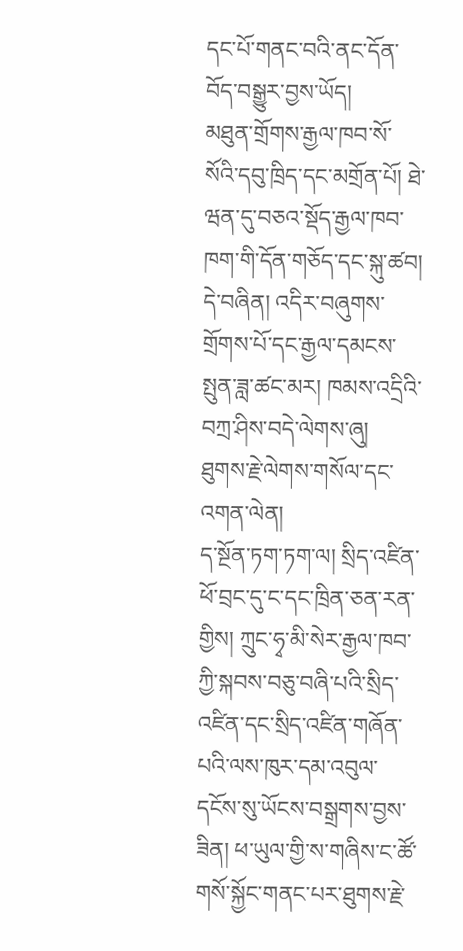དང་པོ་གནང་བའི་ནང་དོན་བོད་བསྒྱུར་བྱས་ཡོད།
མཐུན་གྲོགས་རྒྱལ་ཁབ་སོ་སོའི་དབུ་ཁྲིད་དང་མགྲོན་པོ། ཐེ་ཝན་དུ་བཅའ་སྡོད་རྒྱལ་ཁབ་ཁག་གི་དོན་གཅོད་དང་སྐུ་ཚབ། དེ་བཞིན། འདིར་བཞུགས་གྲོགས་པོ་དང་རྒྱལ་དམངས་སྤུན་ཟླ་ཚང་མར། ཁམས་འདྲིའི་བཀྲ་ཤིས་བདེ་ལེགས་ཞུ།
ཐུགས་རྗེ་ལེགས་གསོལ་དང་འགན་ལེན།
ད་སྔོན་ཏག་ཏག་ལ། སྲིད་འཛིན་ཕོ་བྲང་དུ་ང་དང་ཁྲིན་ཅན་རན་གྱིས། ཀྲུང་ཧྭ་མི་སེར་རྒྱལ་ཁབ་ཀྱི་སྐབས་བཅུ་བཞི་པའི་སྲིད་འཛིན་དང་སྲིད་འཛིན་གཞོན་པའི་ལས་ཁུར་དམ་འབུལ་དངོས་སུ་ཡོངས་བསྒྲགས་བྱས་ཟིན། ཕ་ཡུལ་གྱི་ས་གཞིས་ང་ཚོ་གསོ་སྐྱོང་གནང་པར་ཐུགས་རྗེ་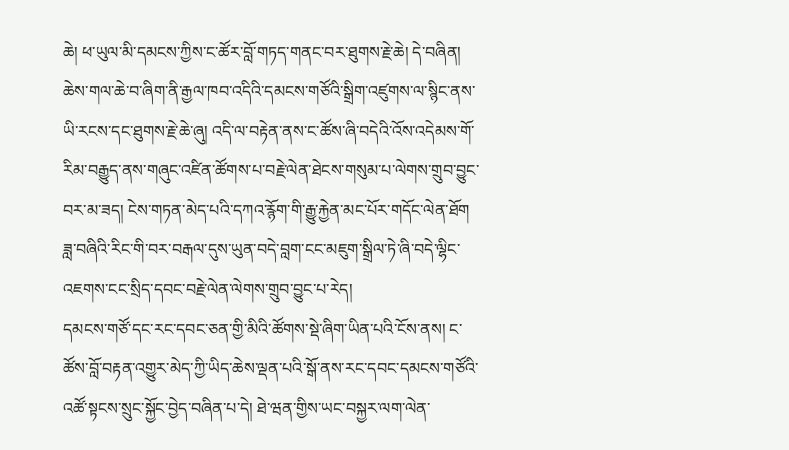ཆེ། ཕ་ཡུལ་མི་དམངས་ཀྱིས་ང་ཚོར་བློ་གཏད་གནང་བར་ཐུགས་རྗེ་ཆེ། དེ་བཞིན། ཆེས་གལ་ཆེ་བ་ཞིག་ནི་རྒྱལ་ཁབ་འདིའི་དམངས་གཙོའི་སྒྲིག་འཛུགས་ལ་སྙིང་ནས་ཡི་རངས་དང་ཐུགས་རྗེ་ཆེ་ཞུ། འདི་ལ་བརྟེན་ནས་ང་ཚོས་ཞི་བདེའི་འོས་འདེམས་གོ་རིམ་བརྒྱུད་ནས་གཞུང་འཛིན་ཚོགས་པ་བརྗེ་ལེན་ཐེངས་གསུམ་པ་ལེགས་གྲུབ་བྱུང་བར་མ་ཟད། ངེས་གཏན་མེད་པའི་དཀའ་རྙོག་གི་རྒྱུ་རྐྱེན་མང་པོར་གདོང་ལེན་ཐོག ཟླ་བཞིའི་རིང་གི་བར་བརྒལ་དུས་ཡུན་བདེ་བླག་ངང་མཇུག་སྒྲིལ་ཏེ་ཞི་བདེ་ལྷིང་འཇགས་ངང་སྲིད་དབང་བརྗེ་ལེན་ལེགས་གྲུབ་བྱུང་པ་རེད།
དམངས་གཙོ་དང་རང་དབང་ཅན་གྱི་མིའི་ཚོགས་སྡེ་ཞིག་ཡིན་པའི་ངོས་ནས། ང་ཚོས་བློ་བརྟན་འགྱུར་མེད་ཀྱི་ཡིད་ཆེས་ལྡན་པའི་སྒོ་ནས་རང་དབང་དམངས་གཙོའི་འཚོ་སྟངས་སྲུང་སྐྱོང་བྱེད་བཞིན་པ་དེ། ཐེ་ཝན་གྱིས་ཡང་བསྐྱར་ལག་ལེན་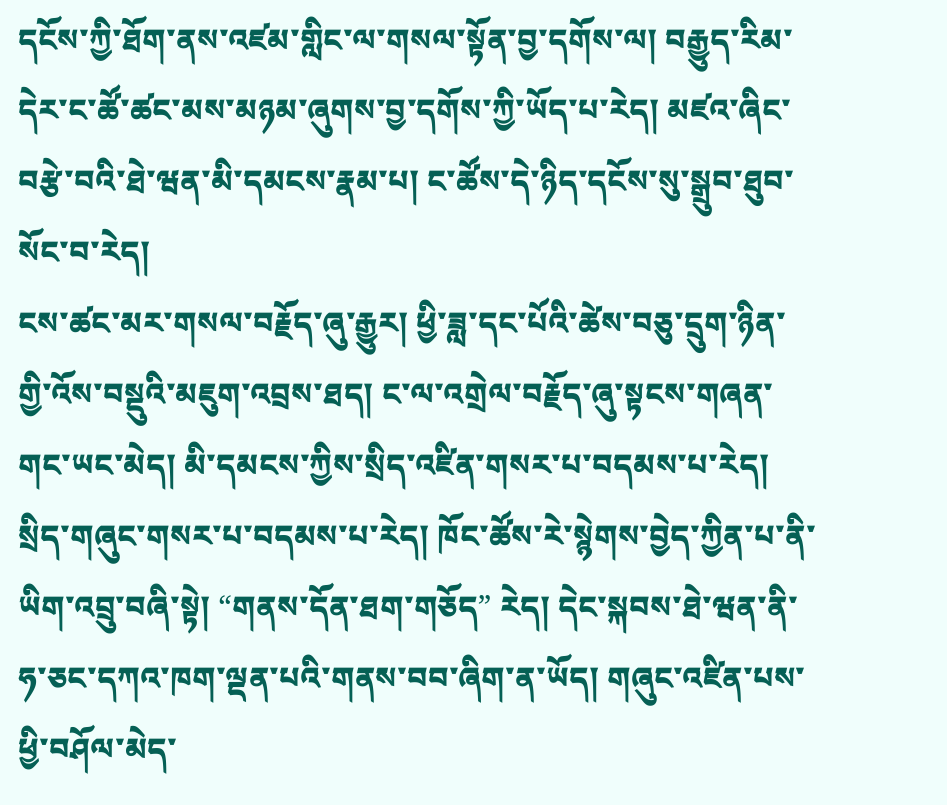དངོས་ཀྱི་ཐོག་ནས་འཛམ་གླིང་ལ་གསལ་སྟོན་བྱ་དགོས་ལ། བརྒྱུད་རིམ་དེར་ང་ཚོ་ཚང་མས་མཉམ་ཞུགས་བྱ་དགོས་ཀྱི་ཡོད་པ་རེད། མཛའ་ཞིང་བརྩེ་བའི་ཐེ་ཝན་མི་དམངས་རྣམ་པ། ང་ཚོས་དེ་ཉིད་དངོས་སུ་སྒྲུབ་ཐུབ་སོང་བ་རེད།
ངས་ཚང་མར་གསལ་བརྗོད་ཞུ་རྒྱུར། ཕྱི་ཟླ་དང་པོའི་ཚེས་བཅུ་དྲུག་ཉིན་གྱི་འོས་བསྡུའི་མཇུག་འབྲས་ཐད། ང་ལ་འགྲེལ་བརྗོད་ཞུ་སྟངས་གཞན་གང་ཡང་མེད། མི་དམངས་ཀྱིས་སྲིད་འཛིན་གསར་པ་བདམས་པ་རེད། སྲིད་གཞུང་གསར་པ་བདམས་པ་རེད། ཁོང་ཚོས་རེ་སྙེགས་བྱེད་ཀྱིན་པ་ནི་ཡིག་འབྲུ་བཞི་སྟེ། “གནས་དོན་ཐག་གཅོད” རེད། དེང་སྐབས་ཐེ་ཝན་ནི་ཧ་ཅང་དཀའ་ཁག་ལྡན་པའི་གནས་བབ་ཞིག་ན་ཡོད། གཞུང་འཛིན་པས་ཕྱི་བཤོལ་མེད་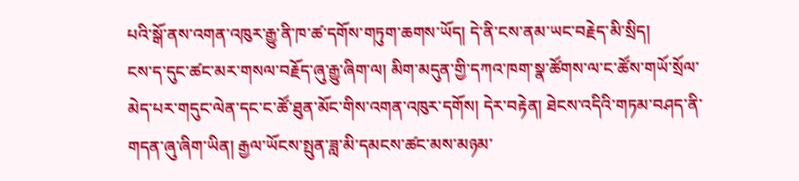པའི་སྒོ་ནས་འགན་འཁུར་རྒྱུ་ནི་ཁ་ཚ་དགོས་གཏུག་ཆགས་ཡོད། དེ་ནི་ངས་ནམ་ཡང་བརྗེད་མི་སྲིད།
ངས་ད་དུང་ཚང་མར་གསལ་བརྗོད་ཞུ་རྒྱུ་ཞིག་ལ། མིག་མདུན་གྱི་དཀའ་ཁག་སྣ་ཚོགས་ལ་ང་ཚོས་གཡོ་སྲོལ་མེད་པར་གདུང་ལེན་དང་ང་ཚོ་ཐུན་མོང་གིས་འགན་འཁུར་དགོས། དེར་བརྟེན། ཐེངས་འདིའི་གཏམ་བཤད་ནི་གདན་ཞུ་ཞིག་ཡིན། རྒྱལ་ཡོངས་སྤུན་ཟླ་མི་དམངས་ཚང་མས་མཉམ་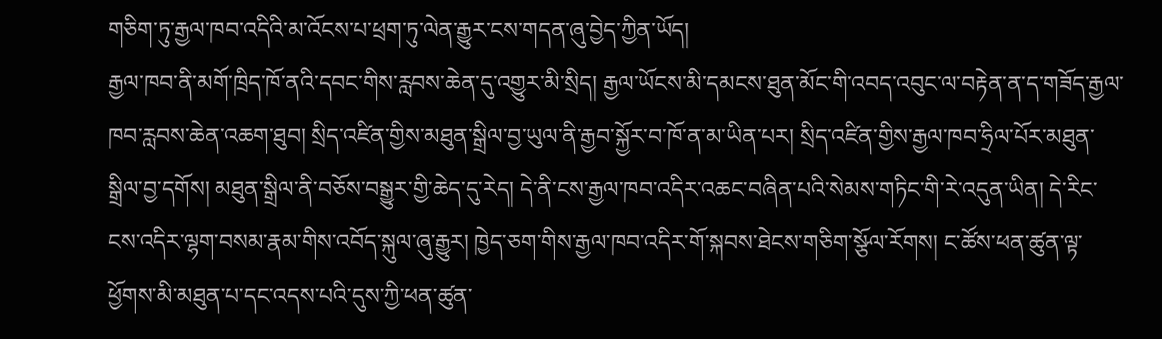གཅིག་ཏུ་རྒྱལ་ཁབ་འདིའི་མ་འོངས་པ་ཕྲག་ཏུ་ལེན་རྒྱུར་ངས་གདན་ཞུ་བྱེད་ཀྱིན་ཡོད།
རྒྱལ་ཁབ་ནི་མགོ་ཁྲིད་ཁོ་ནའི་དབང་གིས་རླབས་ཆེན་དུ་འགྱུར་མི་སྲིད། རྒྱལ་ཡོངས་མི་དམངས་ཐུན་མོང་གི་འབད་འབུང་ལ་བརྟེན་ན་ད་གཟོད་རྒྱལ་ཁབ་རླབས་ཆེན་འཆག་ཐུབ། སྲིད་འཛིན་གྱིས་མཐུན་སྒྲིལ་བྱ་ཡུལ་ནི་རྒྱབ་སྐྱོར་བ་ཁོ་ན་མ་ཡིན་པར། སྲིད་འཛིན་གྱིས་རྒྱལ་ཁབ་ཧྲིལ་པོར་མཐུན་སྒྲིལ་བྱ་དགོས། མཐུན་སྒྲིལ་ནི་བཅོས་བསྒྱུར་གྱི་ཆེད་དུ་རེད། དེ་ནི་ངས་རྒྱལ་ཁབ་འདིར་འཆང་བཞིན་པའི་སེམས་གཏིང་གི་རེ་འདུན་ཡིན། དེ་རིང་ངས་འདིར་ལྷག་བསམ་རྣམ་གིས་འབོད་སྐུལ་ཞུ་རྒྱུར། ཁྱེད་ཅག་གིས་རྒྱལ་ཁབ་འདིར་གོ་སྐབས་ཐེངས་གཅིག་སྩོལ་རོགས། ང་ཚོས་ཕན་ཚུན་ལྟ་ཕྱོགས་མི་མཐུན་པ་དང་འདས་པའི་དུས་ཀྱི་ཕན་ཚུན་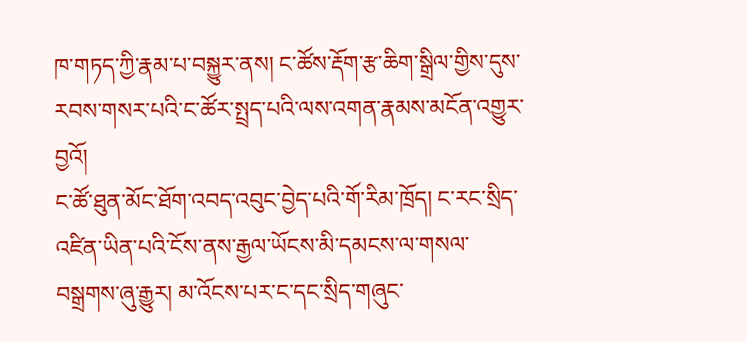ཁ་གཏད་ཀྱི་རྣམ་པ་བསྐྱུར་ནས། ང་ཚོས་རྡོག་རྩ་ཆིག་སྒྲིལ་གྱིས་དུས་རབས་གསར་པའི་ང་ཚོར་སྤྲད་པའི་ལས་འགན་རྣམས་མངོན་འགྱུར་བྱའོ།
ང་ཚོ་ཐུན་མོང་ཐོག་འབད་འབུང་བྱེད་པའི་གོ་རིམ་ཁྲོད། ང་རང་སྲིད་འཛིན་ཡིན་པའི་ངོས་ནས་རྒྱལ་ཡོངས་མི་དམངས་ལ་གསལ་བསྒྲགས་ཞུ་རྒྱུར། མ་འོངས་པར་ང་དང་སྲིད་གཞུང་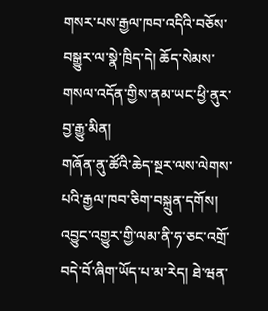གསར་པས་རྒྱལ་ཁབ་འདིའི་བཅོས་བསྒྱུར་ལ་སྣེ་ཁྲིད་དེ། ཆོད་སེམས་གསལ་འདོན་གྱིས་ནམ་ཡང་ཕྱི་ནུར་བྱ་རྒྱུ་མིན།
གཞོན་ནུ་ཚོའི་ཆེད་སྔར་ལས་ལེགས་པའི་རྒྱལ་ཁབ་ཅིག་བསྐྲུན་དགོས།
འབྱུང་འགྱུར་གྱི་ལམ་ནི་ཧ་ཅང་འགྲོ་བདེ་བོ་ཞིག་ཡོད་པ་མ་རེད། ཐེ་ཝན་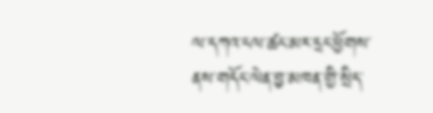ལ་དཀའ་ངལ་ཚང་མར་དྲང་ཕྱོགས་ནས་གདོང་ལེན་བྱ་མཁན་གྱི་སྲིད་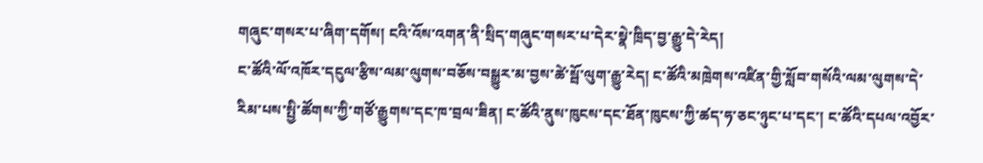གཞུང་གསར་པ་ཞིག་དགོས། ངའི་འོས་འགན་ནི་སྲིད་གཞུང་གསར་པ་དེར་སྣེ་ཁྲིད་བྱ་རྒྱུ་དེ་རེད།
ང་ཚོའི་ལོ་འཁོར་དངུལ་རྩིས་ལམ་ལུགས་བཅོས་བསྒྱུར་མ་བྱས་ཚེ་སྦོ་ལུག་རྒྱུ་རེད། ང་ཚོའི་མཁྲེགས་འཛིན་གྱི་སློབ་གསོའི་ལམ་ལུགས་དེ་རིམ་པས་སྤྱི་ཚོགས་ཀྱི་གཙོ་རྒྱུགས་དང་ཁ་བྲལ་ཟིན། ང་ཚོའི་ནུས་ཁུངས་དང་ཐོན་ཁུངས་ཀྱི་ཚད་ཧ་ཅང་ཉུང་པ་དང་། ང་ཚོའི་དཔལ་འབྱོར་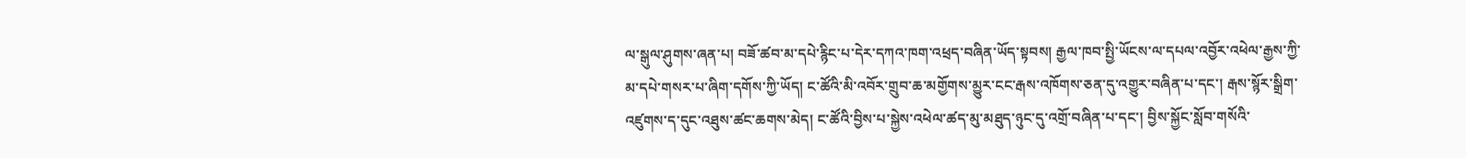ལ་སྒུལ་ཤུགས་ཞན་པ། བཟོ་ཚབ་མ་དཔེ་རྙིང་པ་དེར་དཀའ་ཁག་འཕྲད་བཞིན་ཡོད་སྟབས། རྒྱལ་ཁབ་སྤྱི་ཡོངས་ལ་དཔལ་འབྱོར་འཕེལ་རྒྱས་ཀྱི་མ་དཔེ་གསར་པ་ཞིག་དགོས་ཀྱི་ཡོད། ང་ཚོའི་མི་འབོར་གྲུབ་ཆ་མགྱོགས་མྱུར་ངང་རྒས་འཁོགས་ཅན་དུ་འགྱུར་བཞིན་པ་དང་། རྒས་སྙོར་སྒྲིག་འཛུགས་ད་དུང་འཐུས་ཚང་ཆགས་མེད། ང་ཚོའི་བྱིས་པ་སྐྱེས་འཕེལ་ཚད་མུ་མཐུད་ཉུང་དུ་འགྲོ་བཞིན་པ་དང་། བྱིས་སྐྱོང་སློབ་གསོའི་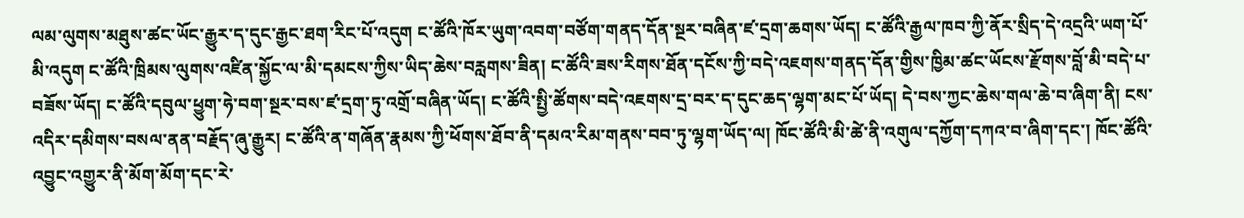ལམ་ལུགས་མཐུས་ཚང་ཡོང་རྒྱུར་ད་དུང་རྒྱང་ཐག་རིང་པོ་འདུག ང་ཚོའི་ཁོར་ཡུག་འབག་བཙོག་གནད་དོན་སྔར་བཞིན་ཛ་དྲག་ཆགས་ཡོད། ང་ཚོའི་རྒྱལ་ཁབ་ཀྱི་ནོར་སྲིད་དེ་འདྲའི་ཡག་པོ་མི་འདུག ང་ཚོའི་ཁྲིམས་ལུགས་འཛིན་སྐྱོང་ལ་མི་དམངས་ཀྱིས་ཡིད་ཆེས་བརླགས་ཟིན། ང་ཚོའི་ཟས་རིགས་ཐོན་དངོས་ཀྱི་བདེ་འཇགས་གནད་དོན་གྱིས་ཁྱིམ་ཚང་ཡོངས་རྫོགས་བློ་མི་བདེ་པ་བཟོས་ཡོད། ང་ཚོའི་དབུལ་ཕྱུག་ཧེ་བག་སྔར་བས་ཛ་དྲག་ཏུ་འགྲོ་བཞིན་ཡོད། ང་ཚོའི་སྤྱི་ཚོགས་བདེ་འཇགས་དྲ་བར་ད་དུང་ཆད་ལྷག་མང་པོ་ཡོད། དེ་བས་ཀྱང་ཆེས་གལ་ཆེ་བ་ཞིག་ནི། ངས་འདིར་དམིགས་བསལ་ནན་བརྗོད་ཞུ་རྒྱུར། ང་ཚོའི་ན་གཞོན་རྣམས་ཀྱི་ཕོགས་ཐོབ་ནི་དམའ་རིམ་གནས་བབ་ཏུ་ལྷག་ཡོད་ལ། ཁོང་ཚོའི་མི་ཚེ་ནི་འགུལ་དཀྱོག་དཀའ་བ་ཞིག་དང་། ཁོང་ཚོའི་འབྱུང་འགྱུར་ནི་མོག་མོག་དང་ཪེ་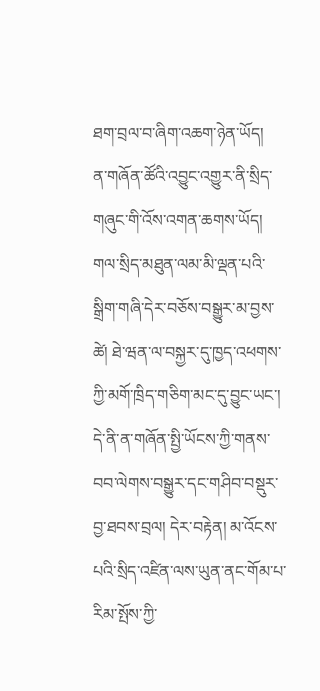ཐག་བྲལ་བ་ཞིག་འཆག་ཉེན་ཡོད།
ན་གཞོན་ཚོའི་འབྱུང་འགྱུར་ནི་སྲིད་གཞུང་གི་འོས་འགན་ཆགས་ཡོད། གལ་སྲིད་མཐུན་ལམ་མི་ལྡན་པའི་སྒྲིག་གཞི་དེར་བཅོས་བསྒྱུར་མ་བྱས་ཚེ། ཐེ་ཝན་ལ་བསྐྱར་དུ་ཁྱད་འཕགས་ཀྱི་མགོ་ཁྲིད་གཅིག་མང་དུ་བྱུང་ཡང་། དེ་ནི་ན་གཞོན་སྤྱི་ཡོངས་ཀྱི་གནས་བབ་ལེགས་བསྒྱུར་དང་གཤིབ་བསྡུར་བྱ་ཐབས་བྲལ། དེར་བརྟེན། མ་འོངས་པའི་སྲིད་འཛིན་ལས་ཡུན་ནང་གོམ་པ་རིམ་སྤོས་ཀྱི་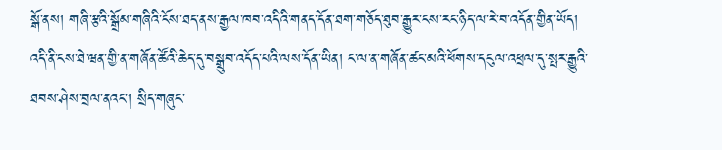སྒོ་ནས། གཞི་རྩའི་སྒྲོམ་གཞིའི་ངོས་ཐད་ནས་རྒྱལ་ཁབ་འདིའི་གནད་དོན་ཐག་གཅོད་ཐུབ་རྒྱུར་ངས་རང་ཉིད་ལ་རེ་བ་འདོན་གྱིན་ཡོད།
འདི་ནི་ངས་ཐེ་ཝན་གྱི་ན་གཞོན་ཚོའི་ཆེད་དུ་བསྒྲུབ་འདོད་པའི་ལས་དོན་ཡིན། ང་ལ་ན་གཞོན་ཚང་མའི་ཕོགས་དངུལ་འཕྲལ་དུ་སྤར་རྒྱུའི་ཐབས་ཤེས་བྲལ་ནའང་། སྲིད་གཞུང་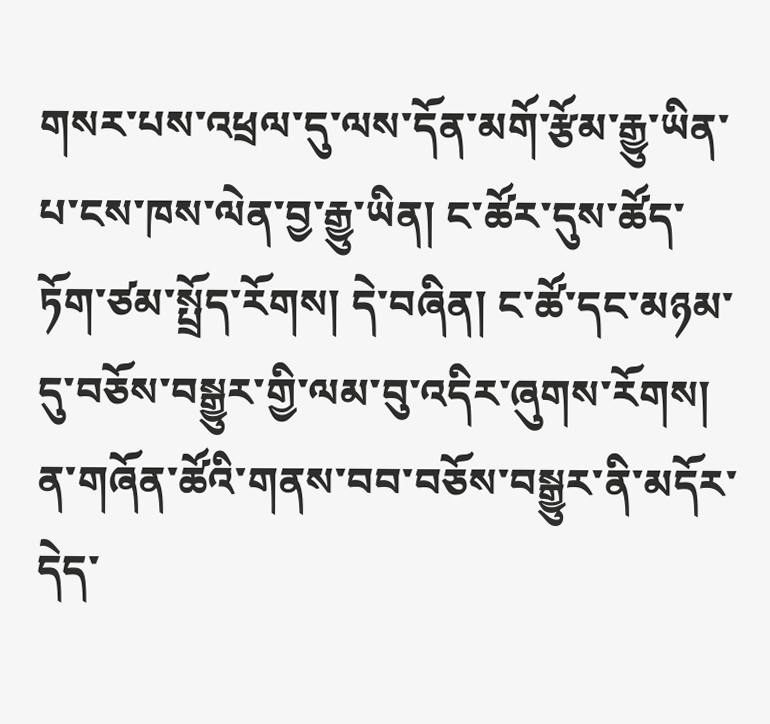གསར་པས་འཕྲལ་དུ་ལས་དོན་མགོ་རྩོམ་རྒྱུ་ཡིན་པ་ངས་ཁས་ལེན་བྱ་རྒྱུ་ཡིན། ང་ཚོར་དུས་ཚོད་ཏོག་ཙམ་སྤྲོད་རོགས། དེ་བཞིན། ང་ཚོ་དང་མཉམ་དུ་བཅོས་བསྒྱུར་གྱི་ལམ་བུ་འདིར་ཞུགས་རོགས།
ན་གཞོན་ཚོའི་གནས་བབ་བཅོས་བསྒྱུར་ནི་མདོར་དེད་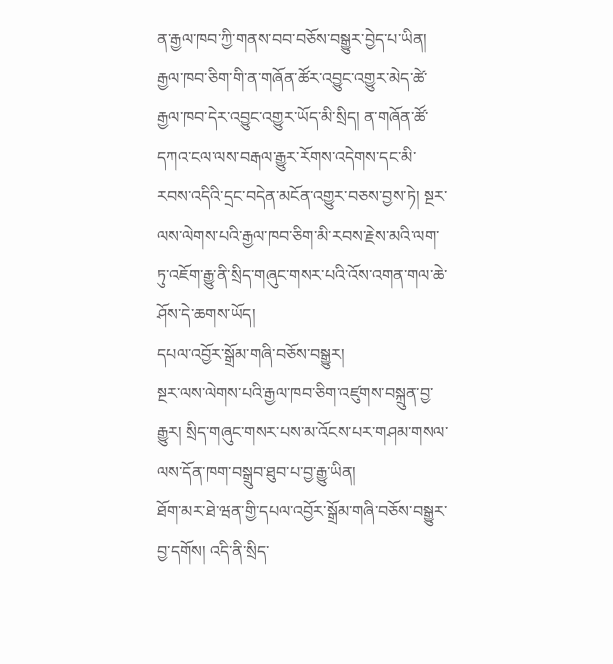ན་རྒྱལ་ཁབ་ཀྱི་གནས་བབ་བཅོས་བསྒྱུར་བྱེད་པ་ཡིན། རྒྱལ་ཁབ་ཅིག་གི་ན་གཞོན་ཚོར་འབྱུང་འགྱུར་མེད་ཚེ་རྒྱལ་ཁབ་དེར་འབྱུང་འགྱུར་ཡོད་མི་སྲིད། ན་གཞོན་ཚོ་དཀའ་ངལ་ལས་བརྒལ་རྒྱུར་རོགས་འདེགས་དང་མི་རབས་འདིའི་དྲང་བདེན་མངོན་འགྱུར་བཅས་བྱས་ཏེ། སྔར་ལས་ལེགས་པའི་རྒྱལ་ཁབ་ཅིག་མི་རབས་རྗེས་མའི་ལག་ཏུ་འཇོག་རྒྱུ་ནི་སྲིད་གཞུང་གསར་པའི་འོས་འགན་གལ་ཆེ་ཤོས་དེ་ཆགས་ཡོད།
དཔལ་འབྱོར་སྒྲོམ་གཞི་བཅོས་བསྒྱུར།
སྔར་ལས་ལེགས་པའི་རྒྱལ་ཁབ་ཅིག་འཛུགས་བསྐྲུན་བྱ་རྒྱུར། སྲིད་གཞུང་གསར་པས་མ་འོངས་པར་གཤམ་གསལ་ལས་དོན་ཁག་བསྒྲུབ་ཐུབ་པ་བྱ་རྒྱུ་ཡིན།
ཐོག་མར་ཐེ་ཝན་གྱི་དཔལ་འབྱོར་སྒྲོམ་གཞི་བཅོས་བསྒྱུར་བྱ་དགོས། འདི་ནི་སྲིད་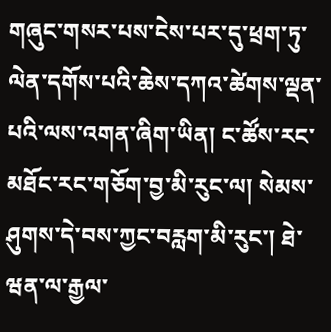གཞུང་གསར་པས་ངེས་པར་དུ་ཕྲག་ཏུ་ལེན་དགོས་པའི་ཆེས་དཀའ་ཚེགས་ལྡན་པའི་ལས་འགན་ཞིག་ཡིན། ང་ཚོས་རང་མཐོང་རང་གཅོག་བྱ་མི་རུང་ལ། སེམས་ཤུགས་དེ་བས་ཀྱང་བརླག་མི་རུང་། ཐེ་ཝན་ལ་རྒྱལ་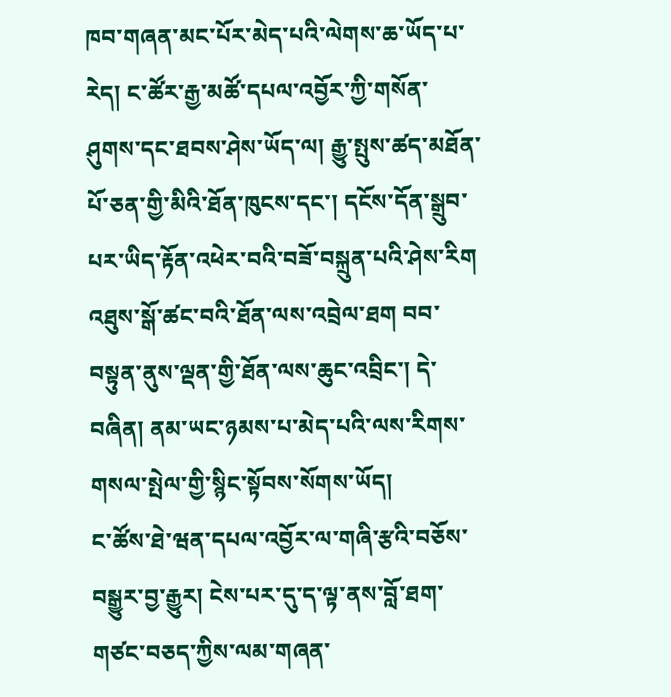ཁབ་གཞན་མང་པོར་མེད་པའི་ལེགས་ཆ་ཡོད་པ་རེད། ང་ཚོར་རྒྱ་མཚོ་དཔལ་འབྱོར་ཀྱི་གསོན་ཤུགས་དང་ཐབས་ཤེས་ཡོད་ལ། རྒྱུ་སྤུས་ཚད་མཐོན་པོ་ཅན་གྱི་མིའི་ཐོན་ཁུངས་དང་། དངོས་དོན་སྒྲུབ་པར་ཡིད་རྟོན་འཕེར་བའི་བཟོ་བསྐྲུན་པའི་ཤེས་རིག འཐུས་སྒོ་ཚང་བའི་ཐོན་ལས་འབྲེལ་ཐག བབ་བསྟུན་ནུས་ལྡན་གྱི་ཐོན་ལས་ཆུང་འབྲིང་། དེ་བཞིན། ནམ་ཡང་ཉམས་པ་མེད་པའི་ལས་རིགས་གསལ་སྤེལ་གྱི་སྙིང་སྟོབས་སོགས་ཡོད།
ང་ཚོས་ཐེ་ཝན་དཔལ་འབྱོར་ལ་གཞི་རྩའི་བཅོས་བསྒྱུར་བྱ་རྒྱུར། ངེས་པར་དུ་ད་ལྟ་ནས་བློ་ཐག་གཙང་བཅད་ཀྱིས་ལམ་གཞན་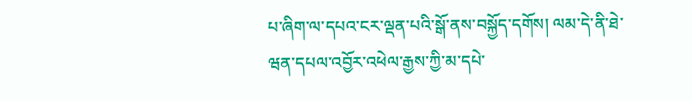པ་ཞིག་ལ་དཔའ་ངར་ལྡན་པའི་སྒོ་ནས་བསྐྱོད་དགོས། ལམ་དེ་ནི་ཐེ་ཝན་དཔལ་འབྱོར་འཕེལ་རྒྱས་ཀྱི་མ་དཔེ་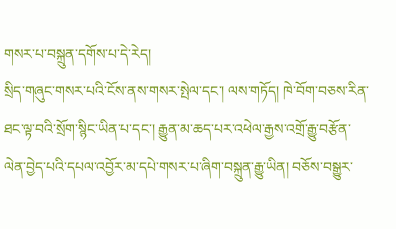གསར་པ་བསྐྲུན་དགོས་པ་དེ་རེད།
སྲིད་གཞུང་གསར་པའི་ངོས་ནས་གསར་སྤེལ་དང་། ལས་གཏོད། ཁེ་བོག་བཅས་རིན་ཐང་ལྟ་བའི་སྲོག་སྙིང་ཡིན་པ་དང་། རྒྱུན་མ་ཆད་པར་འཕེལ་རྒྱས་འགྲོ་རྒྱུ་བརྩོན་ལེན་བྱེད་པའི་དཔལ་འབྱོར་མ་དཔེ་གསར་པ་ཞིག་བསྐྲུན་རྒྱུ་ཡིན། བཅོས་བསྒྱུར་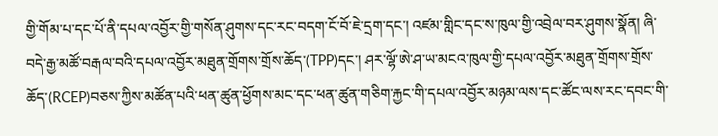གྱི་གོམ་པ་དང་པོ་ནི་དཔལ་འབྱོར་གྱི་གསོན་ཤུགས་དང་རང་བདག་ངོ་བོ་ཇེ་དྲག་དང་། འཛམ་གླིང་དང་ས་ཁུལ་གྱི་འབྲེལ་བར་ཤུགས་སྣོན། ཞི་བདེ་རྒྱ་མཚོ་བརྒལ་བའི་དཔལ་འབྱོར་མཐུན་གྲོགས་གྲོས་ཆོད་(TPP)དང་། ཤར་ལྷོ་ཨེ་ཤ་ཡ་མངའ་ཁུལ་གྱི་དཔལ་འབྱོར་མཐུན་གྲོགས་གྲོས་ཆོད་(RCEP)བཅས་ཀྱིས་མཚོན་པའི་ཕན་ཚུན་ཕྱོགས་མང་དང་ཕན་ཚུན་གཅིག་རྐྱང་གི་དཔལ་འབྱོར་མཉམ་ལས་དང་ཚོང་ལས་རང་དབང་གི་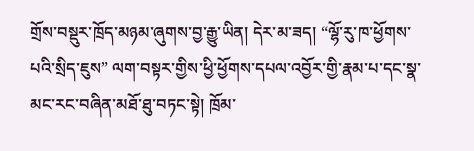གྲོས་བསྡུར་ཁྲོད་མཉམ་ཞུགས་བྱ་རྒྱུ་ཡིན། དེར་མ་ཟད། “ལྷོ་རུ་ཁ་ཕྱོགས་པའི་སྲིད་ཇུས” ལག་བསྟར་གྱིས་ཕྱི་ཕྱོགས་དཔལ་འབྱོར་གྱི་རྣམ་པ་དང་སྣ་མང་རང་བཞིན་མཐོ་ཐུ་བཏང་སྟེ། ཁྲོམ་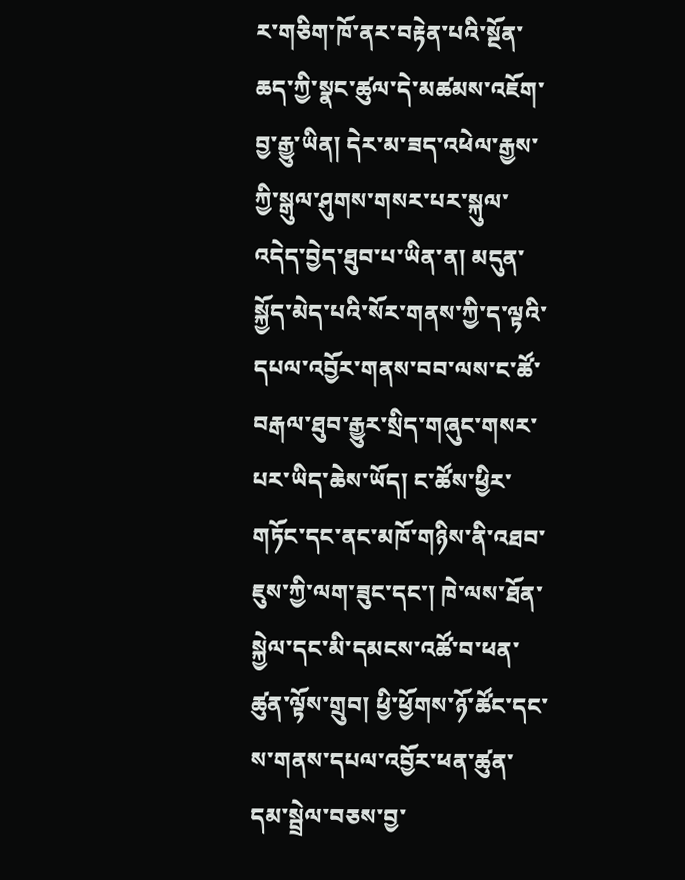ར་གཅིག་ཁོ་ནར་བརྟེན་པའི་སྔོན་ཆད་ཀྱི་སྣང་ཚུལ་དེ་མཚམས་འཇོག་བྱ་རྒྱུ་ཡིན། དེར་མ་ཟད་འཕེལ་རྒྱས་ཀྱི་སྒུལ་ཤུགས་གསར་པར་སྐུལ་འདེད་བྱེད་ཐུབ་པ་ཡིན་ན། མདུན་སྐྱོད་མེད་པའི་སོར་གནས་ཀྱི་ད་ལྟའི་དཔལ་འབྱོར་གནས་བབ་ལས་ང་ཚོ་བརྒལ་ཐུབ་རྒྱུར་སྲིད་གཞུང་གསར་པར་ཡིད་ཆེས་ཡོད། ང་ཚོས་ཕྱིར་གཏོང་དང་ནང་མཁོ་གཉིས་ནི་འཐབ་ཇུས་ཀྱི་ལག་ཟུང་དང་། ཁེ་ལས་ཐོན་སྐྱེལ་དང་མི་དམངས་འཚོ་བ་ཕན་ཚུན་ལྟོས་གྲུབ། ཕྱི་ཕྱོགས་ཉོ་ཚོང་དང་ས་གནས་དཔལ་འབྱོར་ཕན་ཚུན་དམ་སྦྲེལ་བཅས་བྱ་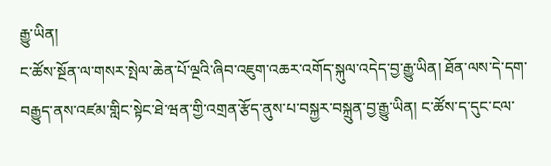རྒྱུ་ཡིན།
ང་ཚོས་སྔོན་ལ་གསར་སྤེལ་ཆེན་པོ་ལྔའི་ཞིབ་འཇུག་འཆར་འགོད་སྐུལ་འདེད་བྱ་རྒྱུ་ཡིན། ཐོན་ལས་དེ་དག་བརྒྱུད་ནས་འཛམ་གླིང་སྟེང་ཐེ་ཝན་གྱི་འགྲན་རྩོད་ནུས་པ་བསྐྱར་བསྐྲུན་བྱ་རྒྱུ་ཡིན། ང་ཚོས་ད་དུང་ངལ་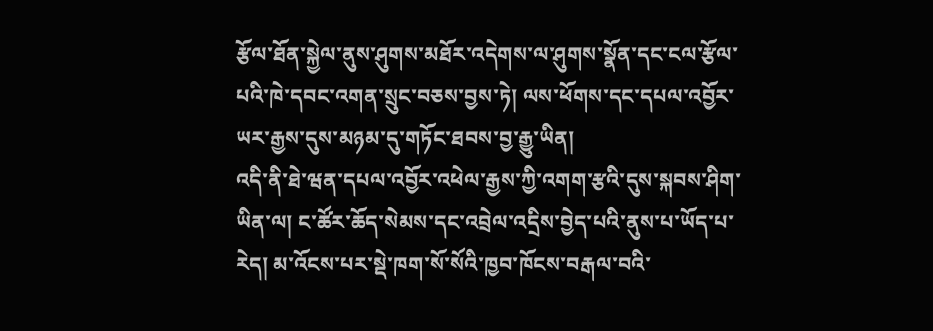རྩོལ་ཐོན་སྐྱེལ་ནུས་ཤུགས་མཐོར་འདེགས་ལ་ཤུགས་སྣོན་དང་ངལ་རྩོལ་པའི་ཁེ་དབང་འགན་སྲུང་བཅས་བྱས་ཏེ། ལས་ཕོགས་དང་དཔལ་འབྱོར་ཡར་རྒྱས་དུས་མཉམ་དུ་གཏོང་ཐབས་བྱ་རྒྱུ་ཡིན།
འདི་ནི་ཐེ་ཝན་དཔལ་འབྱོར་འཕེལ་རྒྱས་ཀྱི་འགག་རྩའི་དུས་སྐབས་ཤིག་ཡིན་ལ། ང་ཚོར་ཆོད་སེམས་དང་འབྲེལ་འདྲིས་བྱེད་པའི་ནུས་པ་ཡོད་པ་རེད། མ་འོངས་པར་སྡེ་ཁག་སོ་སོའི་ཁྱབ་ཁོངས་བརྒལ་བའི་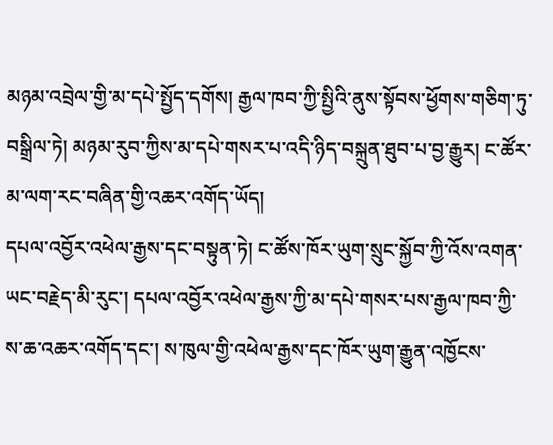མཉམ་འབྲེལ་གྱི་མ་དཔེ་སྤྱོད་དགོས། རྒྱལ་ཁབ་ཀྱི་སྤྱིའི་ནུས་སྟོབས་ཕྱོགས་གཅིག་ཏུ་བསྒྲིལ་ཏེ། མཉམ་རུབ་ཀྱིས་མ་དཔེ་གསར་པ་འདི་ཉིད་བསྐྲུན་ཐུབ་པ་བྱ་རྒྱུར། ང་ཚོར་མ་ལག་རང་བཞིན་གྱི་འཆར་འགོད་ཡོད།
དཔལ་འབྱོར་འཕེལ་རྒྱས་དང་བསྟུན་ཏེ། ང་ཚོས་ཁོར་ཡུག་སྲུང་སྐྱོབ་ཀྱི་འོས་འགན་ཡང་བརྗེད་མི་རུང་། དཔལ་འབྱོར་འཕེལ་རྒྱས་ཀྱི་མ་དཔེ་གསར་པས་རྒྱལ་ཁབ་ཀྱི་ས་ཆ་འཆར་འགོད་དང་། ས་ཁུལ་གྱི་འཕེལ་རྒྱས་དང་ཁོར་ཡུག་རྒྱུན་འཁྱོངས་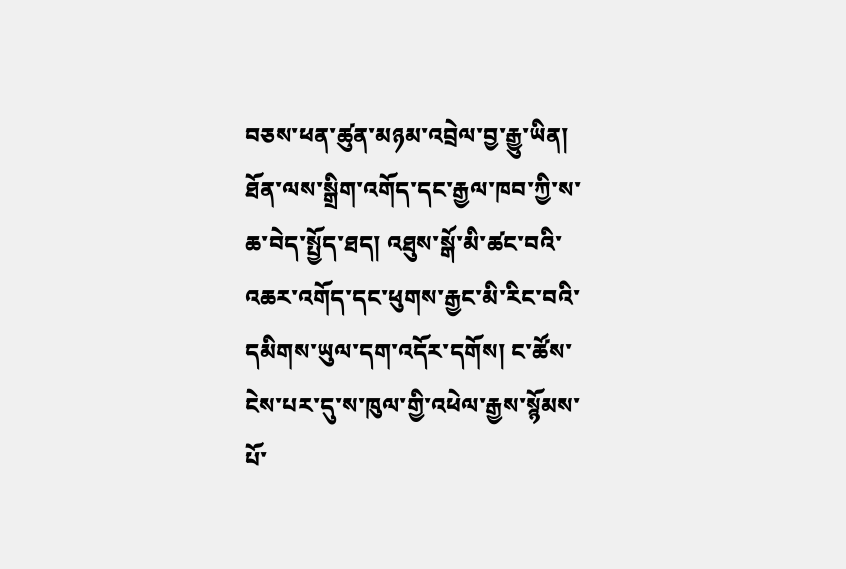བཅས་ཕན་ཚུན་མཉམ་འབྲེལ་བྱ་རྒྱུ་ཡིན། ཐོན་ལས་སྒྲིག་འགོད་དང་རྒྱལ་ཁབ་ཀྱི་ས་ཆ་བེད་སྤྱོད་ཐད། འཐུས་སྒོ་མི་ཚང་བའི་འཆར་འགོད་དང་ཕུགས་རྒྱང་མི་རིང་བའི་དམིགས་ཡུལ་དག་འདོར་དགོས། ང་ཚོས་ངེས་པར་དུ་ས་ཁུལ་གྱི་འཕེལ་རྒྱས་སྙོམས་པོ་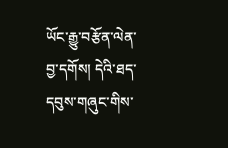ཡོང་རྒྱུ་བརྩོན་ལེན་བྱ་དགོས། དེའི་ཐད་དབུས་གཞུང་གིས་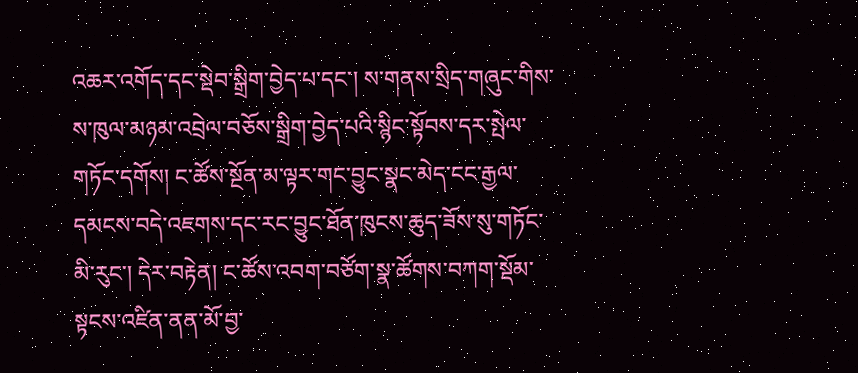འཆར་འགོད་དང་སྡེབ་སྒྲིག་བྱེད་པ་དང་། ས་གནས་སྲིད་གཞུང་གིས་ས་ཁུལ་མཉམ་འབྲེལ་བཅོས་སྒྲིག་བྱེད་པའི་སྙིང་སྟོབས་དར་སྤེལ་གཏོང་དགོས། ང་ཚོས་སྔོན་མ་ལྟར་གང་བྱུང་སྣང་མེད་ངང་རྒྱལ་དམངས་བདེ་འཇགས་དང་རང་བྱུང་ཐོན་ཁུངས་ཆུད་ཟོས་སུ་གཏོང་མི་རུང་། དེར་བརྟེན། ང་ཚོས་འབག་བཙོག་སྣ་ཚོགས་བཀག་སྡོམ་སྟངས་འཛིན་ནན་མོ་བྱ་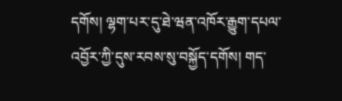དགོས། ལྷག་པར་དུ་ཐེ་ཝན་འཁོར་རྒྱུག་དཔལ་འབྱོར་ཀྱི་དུས་རབས་སུ་བསྐྱོད་དགོས། གད་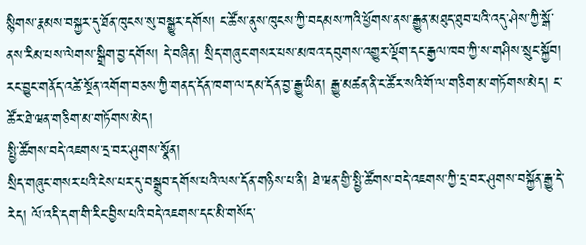སྙིགས་རྣམས་བསྐྱར་དུ་ཐོན་ཁུངས་སུ་བསྒྱུར་དགོས། ང་ཚོས་ནུས་ཁུངས་ཀྱི་བདམས་ཀའི་ཕྱོགས་ནས་རྒྱུན་མཐུད་ཐུབ་པའི་འདུ་ཤེས་ཀྱི་སྒོ་ནས་རིམ་པས་ལེགས་སྒྲིག་བྱ་དགོས། དེ་བཞིན། སྲིད་གཞུང་གསར་པས་མཁའ་དབུགས་འགྱུར་ལྡོག་དང་རྒྱལ་ཁབ་ཀྱི་ས་གཤིས་སྲུང་སྐྱོབ། རང་བྱུང་གནོད་འཚེ་སྔོན་འགོག་བཅས་ཀྱི་གནད་དོན་ཁག་ལ་དམ་དོན་བྱ་རྒྱུ་ཡིན། རྒྱུ་མཚན་ནི་ང་ཚོར་སའི་གོ་ལ་གཅིག་མ་གཏོགས་མེད། ང་ཚོར་ཐེ་ཝན་གཅིག་མ་གཏོགས་མེད།
སྤྱི་ཚོགས་བདེ་འཇགས་དྲ་བར་ཤུགས་སྣོན།
སྲིད་གཞུང་གསར་པའི་ངེས་པར་དུ་བསྒྲུབ་དགོས་པའི་ལས་དོན་གཉིས་པ་ནི། ཐེ་ཝན་གྱི་སྤྱི་ཚོགས་བདེ་འཇགས་ཀྱི་དྲ་བར་ཤུགས་བསྐྱོན་རྒྱུ་དེ་རེད། ལོ་འདི་དག་གི་རིང་བྱིས་པའི་བདེ་འཇགས་དང་མི་གསོད་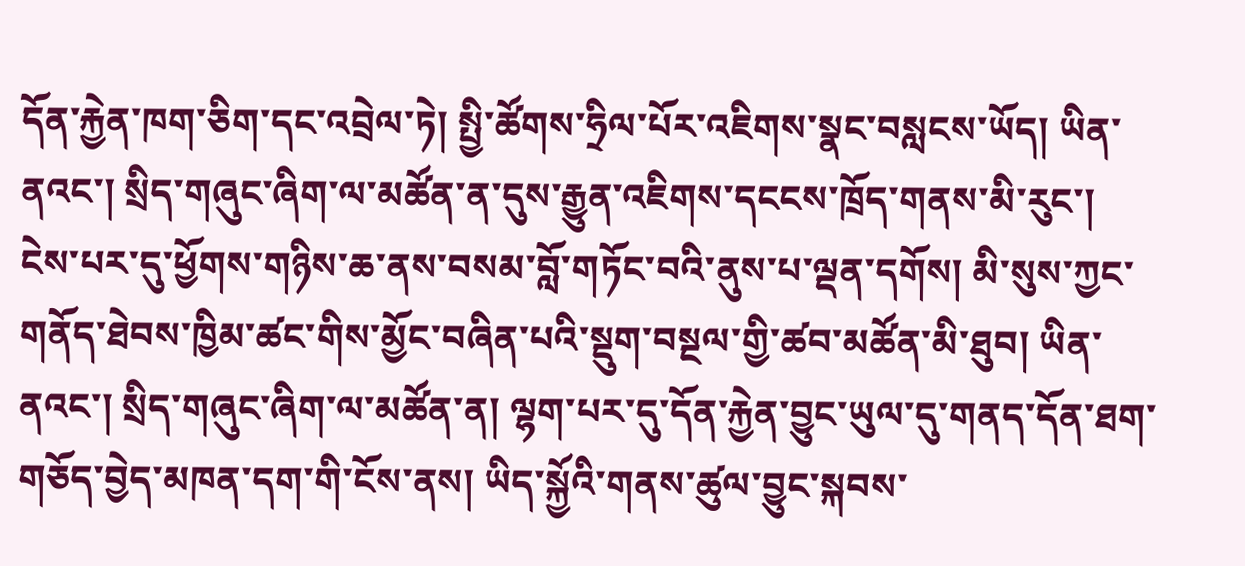དོན་རྐྱེན་ཁག་ཅིག་དང་འབྲེལ་ཏེ། སྤྱི་ཚོགས་ཧྲིལ་པོར་འཇིགས་སྣང་བསླངས་ཡོད། ཡིན་ནའང་། སྲིད་གཞུང་ཞིག་ལ་མཚོན་ན་དུས་རྒྱུན་འཇིགས་དངངས་ཁྲོད་གནས་མི་རུང་། ངེས་པར་དུ་ཕྱོགས་གཉིས་ཆ་ནས་བསམ་བློ་གཏོང་བའི་ནུས་པ་ལྡན་དགོས། མི་སུས་ཀྱང་གནོད་ཐེབས་ཁྱིམ་ཚང་གིས་མྱོང་བཞིན་པའི་སྡུག་བསྔལ་གྱི་ཚབ་མཚོན་མི་ཐུབ། ཡིན་ནའང་། སྲིད་གཞུང་ཞིག་ལ་མཚོན་ན། ལྷག་པར་དུ་དོན་རྐྱེན་བྱུང་ཡུལ་དུ་གནད་དོན་ཐག་གཅོད་བྱེད་མཁན་དག་གི་ངོས་ནས། ཡིད་སྐྱོའི་གནས་ཚུལ་བྱུང་སྐབས་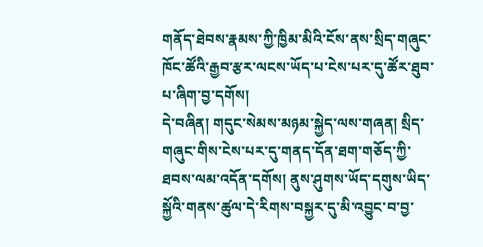གནོད་ཐེབས་རྣམས་ཀྱི་ཁྱིམ་མིའི་ངོས་ནས་སྲིད་གཞུང་ཁོང་ཚོའི་རྒྱབ་རྩར་ལངས་ཡོད་པ་ངེས་པར་དུ་ཚོར་ཐུབ་པ་ཞིག་བྱ་དགོས།
དེ་བཞིན། གདུང་སེམས་མཉམ་སྐྱེད་ལས་གཞན། སྲིད་གཞུང་གིས་ངེས་པར་དུ་གནད་དོན་ཐག་གཅོད་ཀྱི་ཐབས་ལམ་འདོན་དགོས། ནུས་ཤུགས་ཡོད་དགུས་ཡིད་སྐྱོའི་གནས་ཚུལ་དེ་རིགས་བསྐྱར་དུ་མི་འབྱུང་བ་བྱ་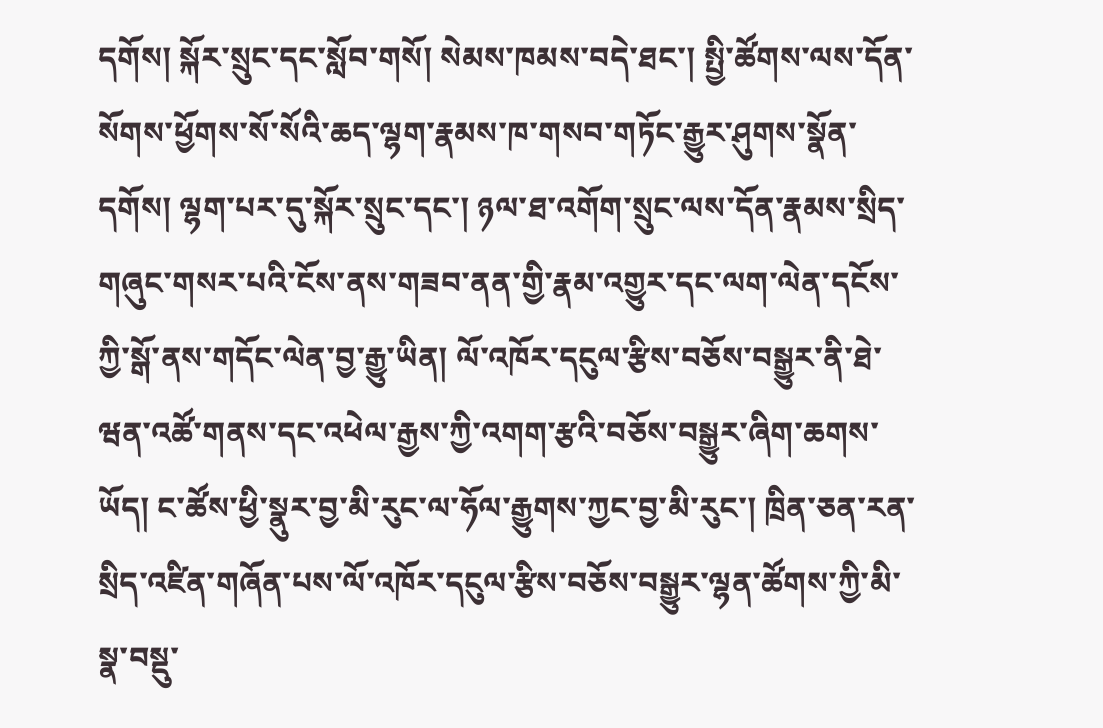དགོས། སྐོར་སྲུང་དང་སློབ་གསོ། སེམས་ཁམས་བདེ་ཐང་། སྤྱི་ཚོགས་ལས་དོན་སོགས་ཕྱོགས་སོ་སོའི་ཆད་ལྷག་རྣམས་ཁ་གསབ་གཏོང་རྒྱུར་ཤུགས་སྣོན་དགོས། ལྷག་པར་དུ་སྐོར་སྲུང་དང་། ཉལ་ཐ་འགོག་སྲུང་ལས་དོན་རྣམས་སྲིད་གཞུང་གསར་པའི་ངོས་ནས་གཟབ་ནན་གྱི་རྣམ་འགྱུར་དང་ལག་ལེན་དངོས་ཀྱི་སྒོ་ནས་གདོང་ལེན་བྱ་རྒྱུ་ཡིན། ལོ་འཁོར་དངུལ་རྩིས་བཅོས་བསྒྱུར་ནི་ཐེ་ཝན་འཚོ་གནས་དང་འཕེལ་རྒྱས་ཀྱི་འགག་རྩའི་བཅོས་བསྒྱུར་ཞིག་ཆགས་ཡོད། ང་ཚོས་ཕྱི་སྣུར་བྱ་མི་རུང་ལ་ཧོལ་རྒྱུགས་ཀྱང་བྱ་མི་རུང་། ཁྲིན་ཅན་རན་སྲིད་འཛིན་གཞོན་པས་ལོ་འཁོར་དངུལ་རྩིས་བཅོས་བསྒྱུར་ལྷན་ཚོགས་ཀྱི་མི་སྣ་བསྡུ་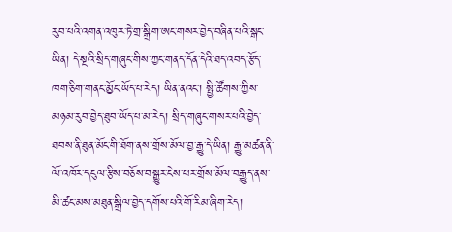རུབ་པའི་འགན་འཁུར་ཏེ་གྲ་སྒྲིག་ཨང་གསར་བྱེད་བཞིན་པའི་སྒང་ཡིན། དེ་སྔའི་སྲིད་གཞུང་གིས་ཀྱང་གནད་དོན་དེའི་ཐད་འབད་རྩོད་ཁག་ཅིག་གནང་མྱོང་ཡོད་པ་རེད། ཡིན་ནའང་། སྤྱི་ཚོགས་ཀྱིས་མཉམ་རུབ་བྱེད་ཐུབ་ཡོད་པ་མ་རེད། སྲིད་གཞུང་གསར་པའི་བྱེད་ཐབས་ནི་ཐུན་མོང་གི་ཐོག་ནས་གྲོས་མོལ་བྱ་རྒྱུ་དེ་ཡིན། རྒྱུ་མཚན་ནི་ལོ་འཁོར་དངུལ་རྩིས་བཅོས་བསྒྱུར་ངེས་པར་གྲོས་མོལ་བརྒྱུད་ནས་མི་ཚང་མས་མཐུན་སྒྲིལ་བྱེད་དགོས་པའི་གོ་རིམ་ཞིག་རེད།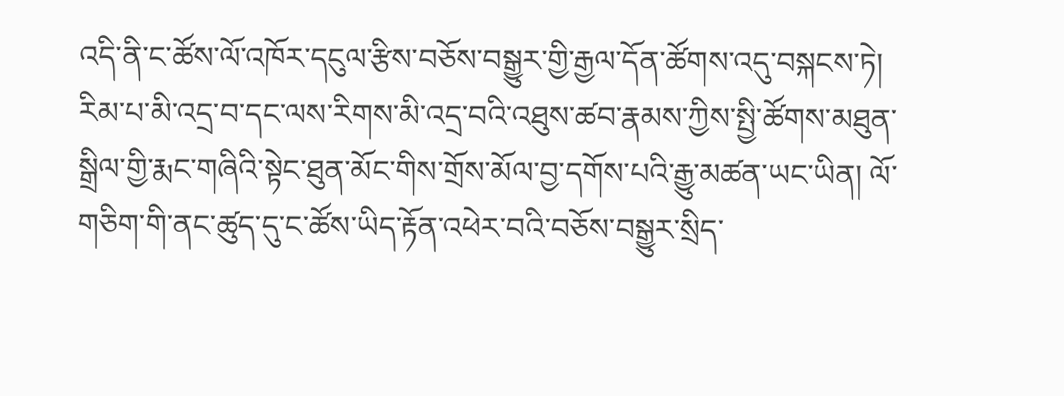འདི་ནི་ང་ཚོས་ལོ་འཁོར་དངུལ་རྩིས་བཅོས་བསྒྱུར་གྱི་རྒྱལ་དོན་ཚོགས་འདུ་བསྐངས་ཏེ། རིམ་པ་མི་འདྲ་བ་དང་ལས་རིགས་མི་འདྲ་བའི་འཐུས་ཚབ་རྣམས་ཀྱིས་སྤྱི་ཚོགས་མཐུན་སྒྲིལ་གྱི་རྨང་གཞིའི་སྟེང་ཐུན་མོང་གིས་གྲོས་མོལ་བྱ་དགོས་པའི་རྒྱུ་མཚན་ཡང་ཡིན། ལོ་གཅིག་གི་ནང་ཚུད་དུ་ང་ཚོས་ཡིད་རྟོན་འཕེར་བའི་བཅོས་བསྒྱུར་སྲིད་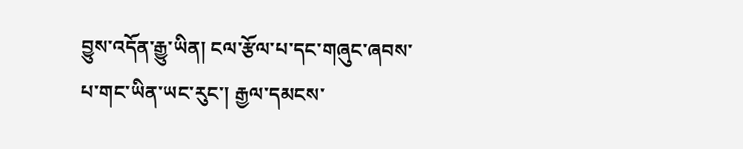བྱུས་འདོན་རྒྱུ་ཡིན། ངལ་རྩོལ་པ་དང་གཞུང་ཞབས་པ་གང་ཡིན་ཡང་རུང་། རྒྱལ་དམངས་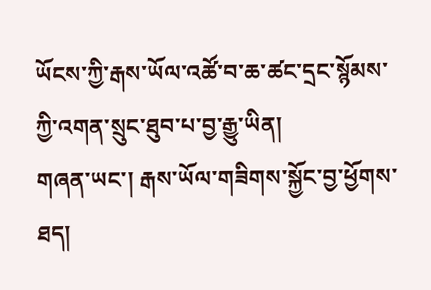ཡོངས་ཀྱི་རྒས་ཡོལ་འཚོ་བ་ཆ་ཚང་དྲང་སྙོམས་ཀྱི་འགན་སྲུང་ཐུབ་པ་བྱ་རྒྱུ་ཡིན།
གཞན་ཡང་། རྒས་ཡོལ་གཟིགས་སྐྱོང་བྱ་ཕྱོགས་ཐད།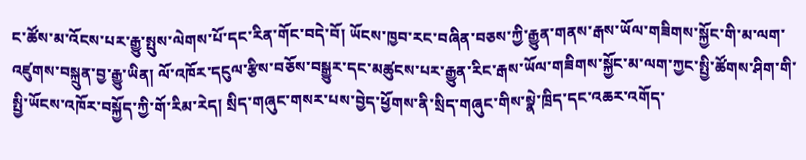ང་ཚོས་མ་འོངས་པར་རྒྱུ་སྤུས་ལེགས་པོ་དང་རིན་གོང་བདེ་བོ། ཡོངས་ཁྱབ་རང་བཞིན་བཅས་ཀྱི་རྒྱུན་གནས་རྒས་ཡོལ་གཟིགས་སྐྱོང་གི་མ་ལག་འཛུགས་བསྐྲུན་བྱ་རྒྱུ་ཡིན། ལོ་འཁོར་དངུལ་རྩིས་བཅོས་བསྒྱུར་དང་མཚུངས་པར་རྒྱུན་རིང་རྒས་ཡོལ་གཟིགས་སྐྱོང་མ་ལག་ཀྱང་སྤྱི་ཚོགས་ཤིག་གི་སྤྱི་ཡོངས་འཁོར་བསྐྱོད་ཀྱི་གོ་རིམ་རེད། སྲིད་གཞུང་གསར་པས་བྱེད་ཕྱོགས་ནི་སྲིད་གཞུང་གིས་སྣེ་ཁྲིད་དང་འཆར་འགོད་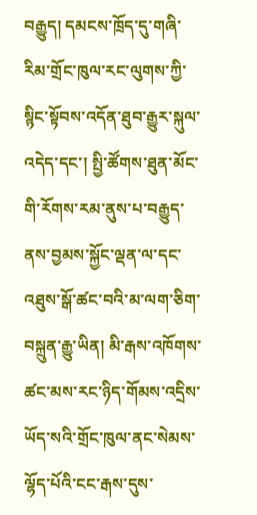བརྒྱུད། དམངས་ཁྲོད་དུ་གཞི་རིམ་གྲོང་ཁུལ་རང་ལུགས་ཀྱི་སྙིང་སྟོབས་འདོན་ཐུབ་རྒྱུར་སྐུལ་འདེད་དང་། སྤྱི་ཚོགས་ཐུན་མོང་གི་རོགས་རམ་ནུས་པ་བརྒྱུད་ནས་བྱམས་སྐྱོང་ལྡན་ལ་དང་འཐུས་སྒོ་ཚང་བའི་མ་ལག་ཅིག་བསྐྲུན་རྒྱུ་ཡིན། མི་རྒས་འཁོགས་ཚང་མས་རང་ཉིད་གོམས་འདྲིས་ཡོད་སའི་གྲོང་ཁུལ་ནང་སེམས་ལྷོད་པོའི་ངང་རྒས་དུས་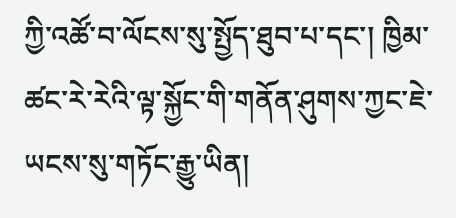ཀྱི་འཚོ་བ་ལོངས་སུ་སྤྱོད་ཐུབ་པ་དང་། ཁྱིམ་ཚང་རེ་རེའི་ལྟ་སྐྱོང་གི་གནོན་ཤུགས་ཀྱང་ཇེ་ཡངས་སུ་གཏོང་རྒྱུ་ཡིན།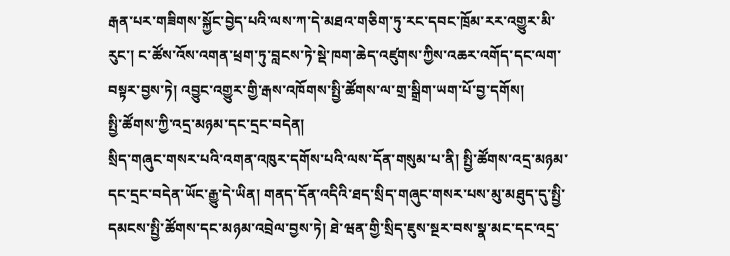རྒན་པར་གཟིགས་སྐྱོང་བྱེད་པའི་ལས་ཀ་དེ་མཐའ་གཅིག་ཏུ་རང་དབང་ཁྲོམ་རར་འགྱུར་མི་རུང་། ང་ཚོས་འོས་འགན་ཕྲག་ཏུ་བླངས་ཏེ་སྡེ་ཁག་ཆེད་འཛུགས་ཀྱིས་འཆར་འགོད་དང་ལག་བསྟར་བྱས་ཏེ། འབྱུང་འགྱུར་གྱི་རྒས་འཁོགས་སྤྱི་ཚོགས་ལ་གྲ་སྒྲིག་ཡག་པོ་བྱ་དགོས།
སྤྱི་ཚོགས་ཀྱི་འདྲ་མཉམ་དང་དྲང་བདེན།
སྲིད་གཞུང་གསར་པའི་འགན་འཁུར་དགོས་པའི་ལས་དོན་གསུམ་པ་ནི། སྤྱི་ཚོགས་འདྲ་མཉམ་དང་དྲང་བདེན་ཡོང་རྒྱུ་དེ་ཡིན། གནད་དོན་འདིའི་ཐད་སྲིད་གཞུང་གསར་པས་མུ་མཐུད་དུ་སྤྱི་དམངས་སྤྱི་ཚོགས་དང་མཉམ་འབྲེལ་བྱས་ཏེ། ཐེ་ཝན་གྱི་སྲིད་ཇུས་སྔར་བས་སྣ་མང་དང་འདྲ་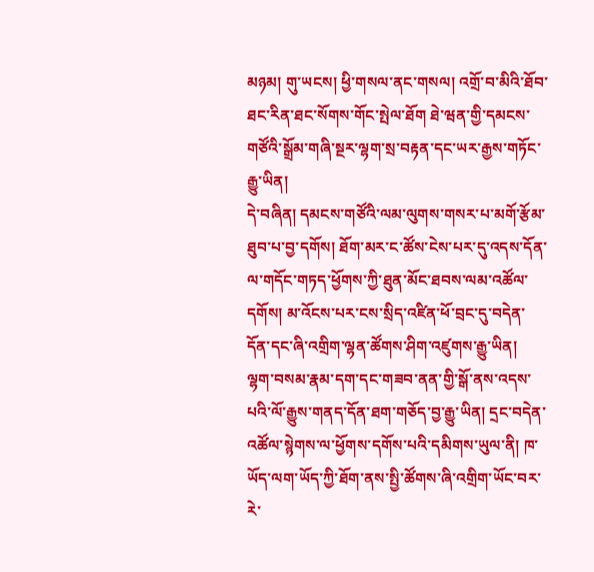མཉམ། གུ་ཡངས། ཕྱི་གསལ་ནང་གསལ། འགྲོ་བ་མིའི་ཐོབ་ཐང་རིན་ཐང་སོགས་གོང་སྤེལ་ཐོག ཐེ་ཝན་གྱི་དམངས་གཙོའི་སྒྲོམ་གཞི་སྔར་ལྷག་སྲ་བརྟན་དང་ཡར་རྒྱས་གཏོང་རྒྱུ་ཡིན།
དེ་བཞིན། དམངས་གཙོའི་ལམ་ལུགས་གསར་པ་མགོ་རྩོམ་ཐུབ་པ་བྱ་དགོས། ཐོག་མར་ང་ཚོས་ངེས་པར་དུ་འདས་དོན་ལ་གདོང་གཏད་ཕྱོགས་ཀྱི་ཐུན་མོང་ཐབས་ལམ་འཚོལ་དགོས། མ་འོངས་པར་ངས་སྲིད་འཛིན་ཕོ་བྲང་དུ་བདེན་དོན་དང་ཞི་འགྲིག་ལྷན་ཚོགས་ཤིག་འཛུགས་རྒྱུ་ཡིན། ལྷག་བསམ་རྣམ་དག་དང་གཟབ་ནན་གྱི་སྒོ་ནས་འདས་པའི་ལོ་རྒྱུས་གནད་དོན་ཐག་གཅོད་བྱ་རྒྱུ་ཡིན། དྲང་བདེན་འཚོལ་སྙེགས་ལ་ཕྱོགས་དགོས་པའི་དམིགས་ཡུལ་ནི། ཁ་ཡོད་ལག་ཡོད་ཀྱི་ཐོག་ནས་སྤྱི་ཚོགས་ཞི་འགྲིག་ཡོང་བར་རེ་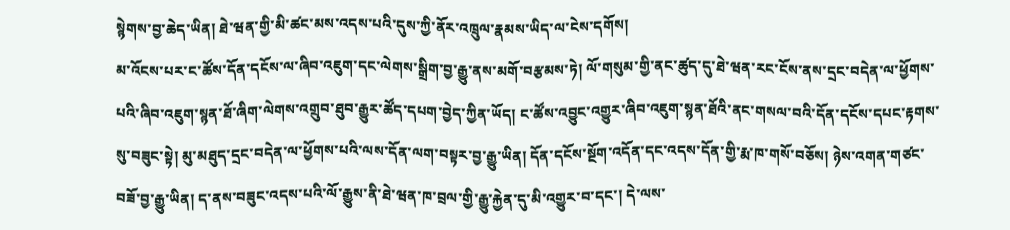སྙེགས་བྱ་ཆེད་ཡིན། ཐེ་ཝན་གྱི་མི་ཚང་མས་འདས་པའི་དུས་ཀྱི་ནོར་འཁྲུལ་རྣམས་ཡིད་ལ་ངེས་དགོས།
མ་འོངས་པར་ང་ཚོས་དོན་དངོས་ལ་ཞིབ་འཇུག་དང་ལེགས་སྒྲིག་བྱ་རྒྱུ་ནས་མགོ་བརྩམས་ཏེ། ལོ་གསུམ་གྱི་ནང་ཚུད་དུ་ཐེ་ཝན་རང་ངོས་ནས་དྲང་བདེན་ལ་ཕྱོགས་པའི་ཞིབ་འཇུག་སྙན་ཐོ་ཞིག་ལེགས་འགྲུབ་ཐུབ་རྒྱུར་ཚོད་དཔག་བྱེད་ཀྱིན་ཡོད། ང་ཚོས་འབྱུང་འགྱུར་ཞིབ་འཇུག་སྙན་ཐོའི་ནང་གསལ་བའི་དོན་དངོས་དཔང་རྟགས་སུ་བཟུང་སྟེ། མུ་མཐུད་དྲང་བདེན་ལ་ཕྱོགས་པའི་ལས་དོན་ལག་བསྟར་བྱ་རྒྱུ་ཡིན། དོན་དངོས་སྔོག་འདོན་དང་འདས་དོན་གྱི་རྨ་ཁ་གསོ་བཅོས། ཉེས་འགན་གཙང་བཟོ་བྱ་རྒྱུ་ཡིན། ད་ནས་བཟུང་འདས་པའི་ལོ་རྒྱུས་ནི་ཐེ་ཝན་ཁ་བྲལ་གྱི་རྒྱུ་རྐྱེན་དུ་མི་འགྱུར་བ་དང་། དེ་ལས་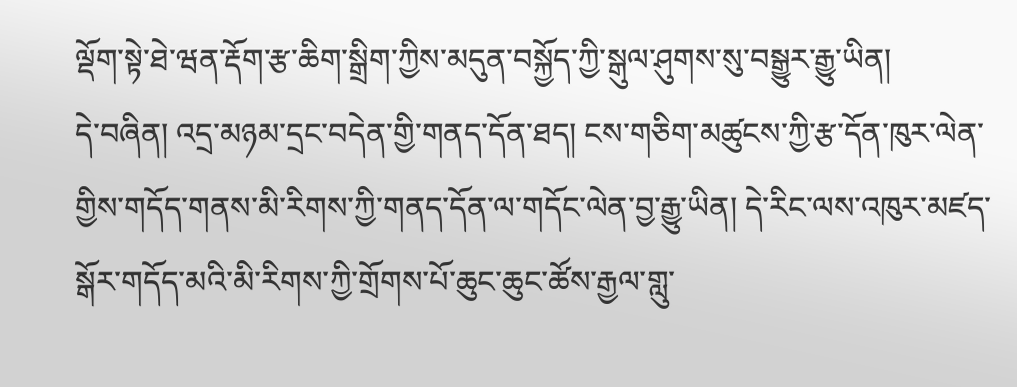ལྡོག་སྟེ་ཐེ་ཝན་རྡོག་རྩ་ཆིག་སྒྲིག་ཀྱིས་མདུན་བསྐྱོད་ཀྱི་སྒུལ་ཤུགས་སུ་བསྒྱུར་རྒྱུ་ཡིན།
དེ་བཞིན། འདྲ་མཉམ་དྲང་བདེན་གྱི་གནད་དོན་ཐད། ངས་གཅིག་མཚུངས་ཀྱི་རྩ་དོན་ཁུར་ལེན་གྱིས་གདོད་གནས་མི་རིགས་ཀྱི་གནད་དོན་ལ་གདོང་ལེན་བྱ་རྒྱུ་ཡིན། དེ་རིང་ལས་འཁུར་མཛད་སྒོར་གདོད་མའི་མི་རིགས་ཀྱི་གྲོགས་པོ་ཆུང་ཆུང་ཚོས་རྒྱལ་གླུ་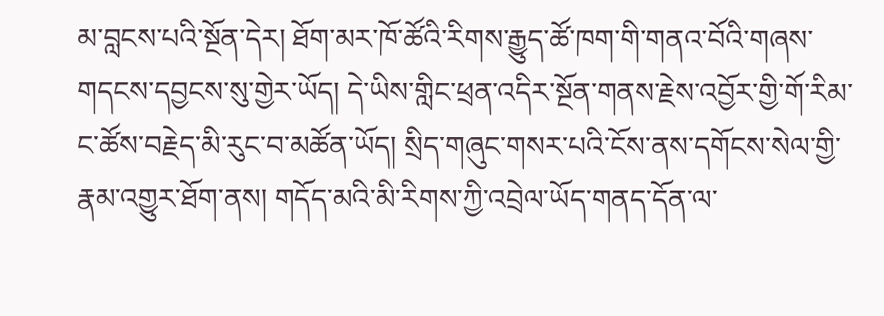མ་བླངས་པའི་སྔོན་དེར། ཐོག་མར་ཁོ་ཚོའི་རིགས་རྒྱུད་ཚོ་ཁག་གི་གནའ་བོའི་གཞས་གདངས་དབྱངས་སུ་གྱེར་ཡོད། དེ་ཡིས་གླིང་ཕྲན་འདིར་སྔོན་གནས་རྗེས་འབྱོར་གྱི་གོ་རིམ་ང་ཚོས་བརྗེད་མི་རུང་བ་མཚོན་ཡོད། སྲིད་གཞུང་གསར་པའི་ངོས་ནས་དགོངས་སེལ་གྱི་རྣམ་འགྱུར་ཐོག་ནས། གདོད་མའི་མི་རིགས་ཀྱི་འབྲེལ་ཡོད་གནད་དོན་ལ་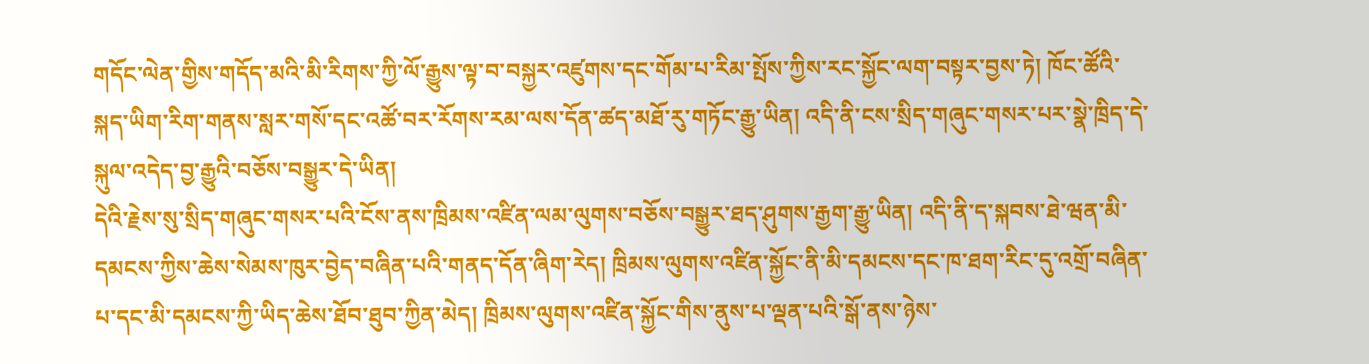གདོང་ལེན་གྱིས་གདོད་མའི་མི་རིགས་ཀྱི་ལོ་རྒྱུས་ལྟ་བ་བསྐྱར་འཛུགས་དང་གོམ་པ་རིམ་སྤོས་ཀྱིས་རང་སྐྱོང་ལག་བསྟར་བྱས་ཏེ། ཁོང་ཚོའི་སྐད་ཡིག་རིག་གནས་སླར་གསོ་དང་འཚོ་བར་རོགས་རམ་ལས་དོན་ཚད་མཐོ་རུ་གཏོང་རྒྱུ་ཡིན། འདི་ནི་ངས་སྲིད་གཞུང་གསར་པར་སྣེ་ཁྲིད་དེ་སྐུལ་འདེད་བྱ་རྒྱུའི་བཅོས་བསྒྱུར་དེ་ཡིན།
དེའི་རྗེས་སུ་སྲིད་གཞུང་གསར་པའི་ངོས་ནས་ཁྲིམས་འཛིན་ལམ་ལུགས་བཅོས་བསྒྱུར་ཐད་ཤུགས་རྒྱག་རྒྱུ་ཡིན། འདི་ནི་ད་སྐབས་ཐེ་ཝན་མི་དམངས་ཀྱིས་ཆེས་སེམས་ཁུར་བྱེད་བཞིན་པའི་གནད་དོན་ཞིག་རེད། ཁྲིམས་ལུགས་འཛིན་སྐྱོང་ནི་མི་དམངས་དང་ཁ་ཐག་རིང་དུ་འགྲོ་བཞིན་པ་དང་མི་དམངས་ཀྱི་ཡིད་ཆེས་ཐོབ་ཐུབ་ཀྱིན་མེད། ཁྲིམས་ལུགས་འཛིན་སྐྱོང་གིས་ནུས་པ་ལྡན་པའི་སྒོ་ནས་ཉེས་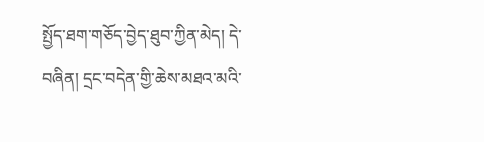སྤྱོད་ཐག་གཅོད་བྱེད་ཐུབ་ཀྱིན་མེད། དེ་བཞིན། དྲང་བདེན་གྱི་ཆེས་མཐའ་མའི་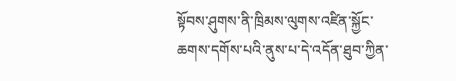སྟོབས་ཤུགས་ནི་ཁྲིམས་ལུགས་འཛིན་སྐྱོང་ཆགས་དགོས་པའི་ནུས་པ་དེ་འདོན་ཐུབ་ཀྱིན་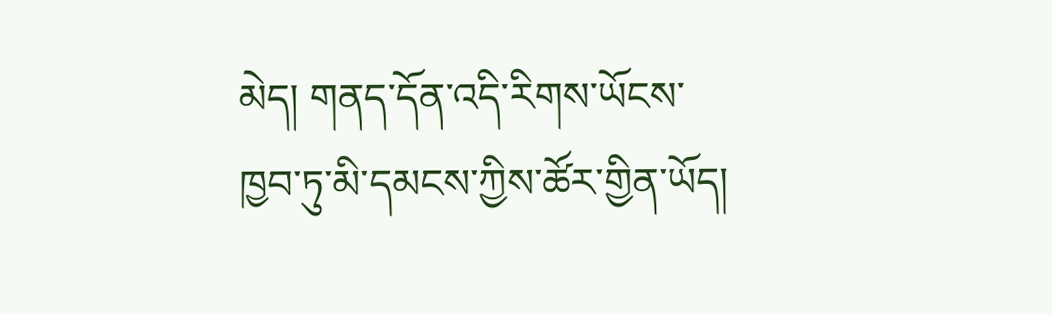མེད། གནད་དོན་འདི་རིགས་ཡོངས་ཁྱབ་ཏུ་མི་དམངས་ཀྱིས་ཚོར་གྱིན་ཡོད།